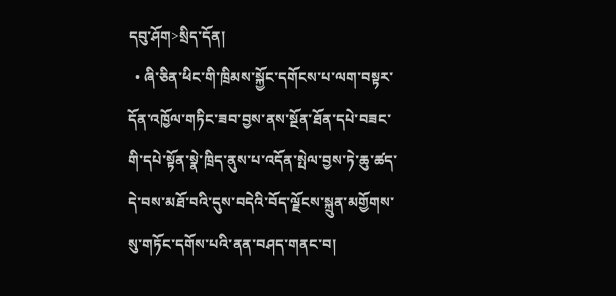དབུ་ཤོག>སྲིད་དོན།
  • ཞི་ཅིན་ཕིང་གི་ཁྲིམས་སྐྱོང་དགོངས་པ་ལག་བསྟར་དོན་འཁྱོལ་གཏིང་ཟབ་བྱས་ནས་སྔོན་ཐོན་དཔེ་བཟང་གི་དཔེ་སྟོན་སྣེ་ཁྲིད་ནུས་པ་འདོན་སྤེལ་བྱས་ཏེ་ཆུ་ཚད་དེ་བས་མཐོ་བའི་དུས་བདེའི་བོད་ལྗོངས་སྐྲུན་མགྱོགས་སུ་གཏོང་དགོས་པའི་ནན་བཤད་གནང་བ།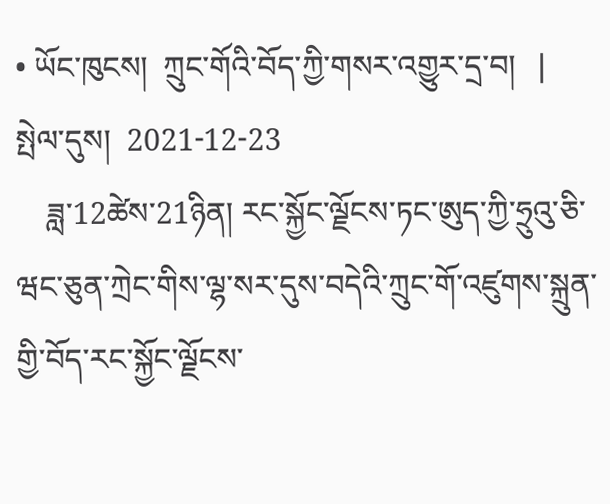• ཡོང་ཁུངས།  ཀྲུང་གོའི་བོད་ཀྱི་གསར་འགྱུར་དྲ་བ།   |     སྤེལ་དུས།  2021-12-23
    ཟླ་12ཚེས་21ཉིན། རང་སྐྱོང་ལྗོངས་ཏང་ཨུད་ཀྱི་ཧྲུའུ་ཅི་ཝང་ཅུན་ཀྲེང་གིས་ལྷ་སར་དུས་བདེའི་ཀྲུང་གོ་འཛུགས་སྐྲུན་གྱི་བོད་རང་སྐྱོང་ལྗོངས་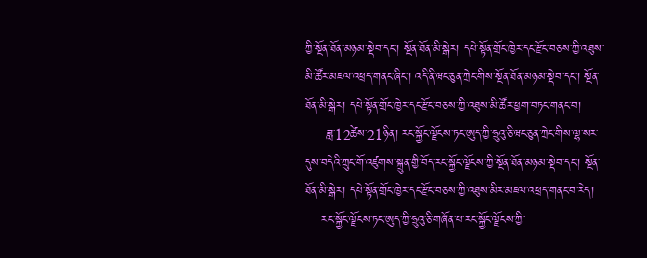ཀྱི་སྔོན་ཐོན་མཉམ་སྡེབ་དང་། སྔོན་ཐོན་མི་སྒེར། དཔེ་སྟོན་གྲོང་ཁྱེར་དང་རྫོང་བཅས་ཀྱི་འཐུས་མི་ཚོར་མཇལ་འཕྲད་གནང་ཞིང་། འདི་ནི་ཝང་ཅུན་ཀྲེང་གིས་སྔོན་ཐོན་མཉམ་སྡེབ་དང་། སྔོན་ཐོན་མི་སྒེར། དཔེ་སྟོན་གྲོང་ཁྱེར་དང་རྫོང་བཅས་ཀྱི་འཐུས་མི་ཚོར་ཕྱག་བཏང་གནང་བ།
     ཟླ་12ཚེས་21ཉིན། རང་སྐྱོང་ལྗོངས་ཏང་ཨུད་ཀྱི་ཧྲུའུ་ཅི་ཝང་ཅུན་ཀྲེང་གིས་ལྷ་སར་དུས་བདེའི་ཀྲུང་གོ་འཛུགས་སྐྲུན་གྱི་བོད་རང་སྐྱོང་ལྗོངས་ཀྱི་སྔོན་ཐོན་མཉམ་སྡེབ་དང་། སྔོན་ཐོན་མི་སྒེར། དཔེ་སྟོན་གྲོང་ཁྱེར་དང་རྫོང་བཅས་ཀྱི་འཐུས་མིར་མཇལ་འཕྲད་གནང་བ་རེད།
    རང་སྐྱོང་ལྗོངས་ཏང་ཨུད་ཀྱི་ཧྲུའུ་ཅི་གཞོན་པ་རང་སྐྱོང་ལྗོངས་ཀྱི་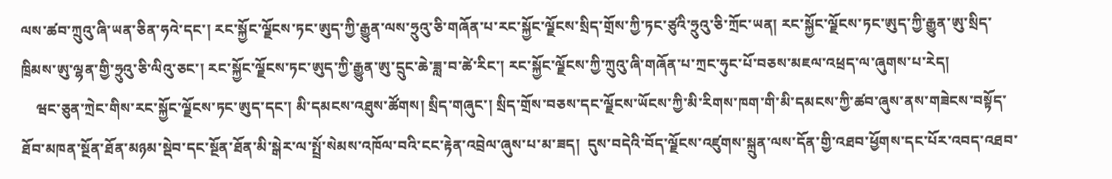ལས་ཚབ་ཀྲུའུ་ཞི་ཡན་ཅིན་ཧའེ་དང་། རང་སྐྱོང་ལྗོངས་ཏང་ཨུད་ཀྱི་རྒྱུན་ལས་ཧྲུའུ་ཅི་གཞོན་པ་རང་སྐྱོང་ལྗོངས་སྲིད་གྲོས་ཀྱི་ཏང་ཙུའི་ཧྲུའུ་ཅི་ཀྲོང་ཡན། རང་སྐྱོང་ལྗོངས་ཏང་ཨུད་ཀྱི་རྒྱུན་ཨུ་སྲིད་ཁྲིམས་ཨུ་ལྷན་གྱི་ཧྲུའུ་ཅི་ལིའུ་ཅང་། རང་སྐྱོང་ལྗོངས་ཏང་ཨུད་ཀྱི་རྒྱུན་ཨུ་དྲུང་ཆེ་ཟླ་བ་ཚེ་རིང་། རང་སྐྱོང་ལྗོངས་ཀྱི་ཀྲུའུ་ཞི་གཞོན་པ་ཀྲང་ཧུང་པོ་བཅས་མཇལ་འཕྲད་ལ་ཞུགས་པ་རེད།
    ཝང་ཅུན་ཀྲེང་གིས་རང་སྐྱོང་ལྗོངས་ཏང་ཨུད་དང་། མི་དམངས་འཐུས་ཚོགས། སྲིད་གཞུང་། སྲིད་གྲོས་བཅས་དང་ལྗོངས་ཡོངས་ཀྱི་མི་རིགས་ཁག་གི་མི་དམངས་ཀྱི་ཚབ་ཞུས་ནས་གཟེངས་བསྟོད་ཐོབ་མཁན་སྔོན་ཐོན་མཉམ་སྡེབ་དང་སྔོན་ཐོན་མི་སྒེར་ལ་སྤྲོ་སེམས་འཁོལ་བའི་ངང་རྟེན་འབྲེལ་ཞུས་པ་མ་ཟད།  དུས་བདེའི་བོད་ལྗོངས་འཛུགས་སྐྲུན་ལས་དོན་གྱི་འཐབ་ཕྱོགས་དང་པོར་འབད་འཐབ་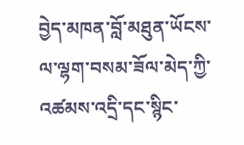བྱེད་མཁན་བློ་མཐུན་ཡོངས་ལ་ལྷག་བསམ་ཟོལ་མེད་ཀྱི་འཚམས་འདྲི་དང་སྙིང་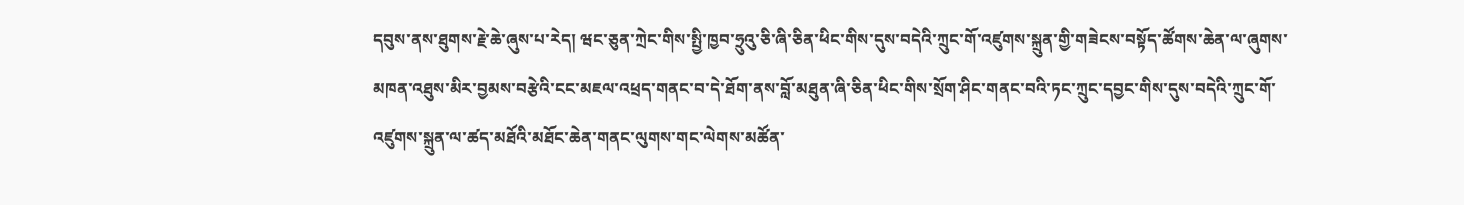དབུས་ནས་ཐུགས་རྗེ་ཆེ་ཞུས་པ་རེད། ཝང་ཅུན་ཀྲེང་གིས་སྤྱི་ཁྱབ་ཧྲུའུ་ཅི་ཞི་ཅིན་ཕིང་གིས་དུས་བདེའི་ཀྲུང་གོ་འཛུགས་སྐྲུན་གྱི་གཟེངས་བསྟོད་ཚོགས་ཆེན་ལ་ཞུགས་མཁན་འཐུས་མིར་བྱམས་བརྩེའི་ངང་མཇལ་འཕྲད་གནང་བ་དེ་ཐོག་ནས་བློ་མཐུན་ཞི་ཅིན་ཕིང་གིས་སྲོག་ཤིང་གནང་བའི་ཏང་ཀྲུང་དབྱང་གིས་དུས་བདེའི་ཀྲུང་གོ་འཛུགས་སྐྲུན་ལ་ཚད་མཐོའི་མཐོང་ཆེན་གནང་ལུགས་གང་ལེགས་མཚོན་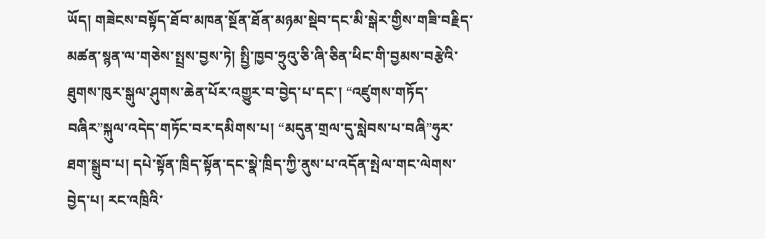ཡོད། གཟེངས་བསྟོད་ཐོབ་མཁན་སྔོན་ཐོན་མཉམ་སྡེབ་དང་མི་སྒེར་གྱིས་གཟི་བརྗིད་མཚན་སྙན་ལ་གཅེས་སྤྲས་བྱས་ཏེ། སྤྱི་ཁྱབ་ཧྲུའུ་ཅི་ཞི་ཅིན་ཕིང་གི་བྱམས་བརྩེའི་ཐུགས་ཁུར་སྒུལ་ཤུགས་ཆེན་པོར་འགྱུར་བ་བྱེད་པ་དང་། “འཛུགས་གཏོད་བཞིར”སྐུལ་འདེད་གཏོང་བར་དམིགས་པ། “མདུན་གྲལ་དུ་སླེབས་པ་བཞི”ཧུར་ཐག་སྒྲུབ་པ། དཔེ་སྟོན་ཁྲིད་སྟོན་དང་སྣེ་ཁྲིད་ཀྱི་ནུས་པ་འདོན་སྤེལ་གང་ལེགས་བྱེད་པ། རང་འཁྲིའི་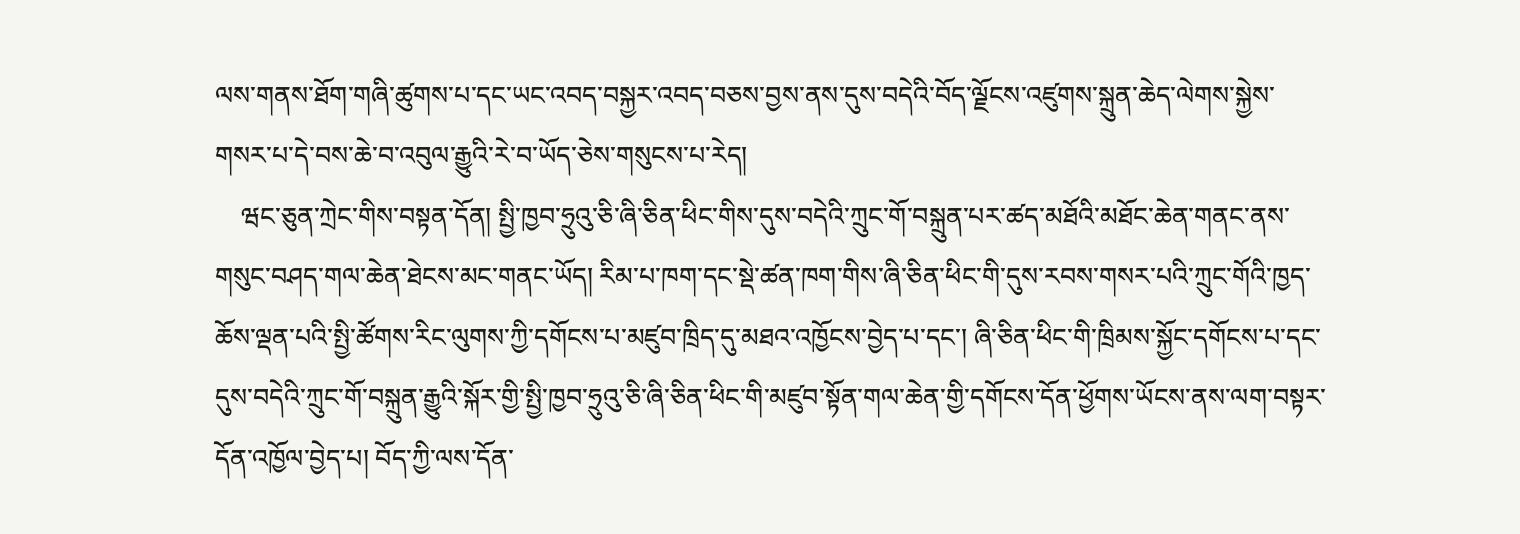ལས་གནས་ཐོག་གཞི་ཚུགས་པ་དང་ཡང་འབད་བསྐྱར་འབད་བཅས་བྱས་ནས་དུས་བདེའི་བོད་ལྗོངས་འཛུགས་སྐྲུན་ཆེད་ལེགས་སྐྱེས་གསར་པ་དེ་བས་ཆེ་བ་འབུལ་རྒྱུའི་རེ་བ་ཡོད་ཅེས་གསུངས་པ་རེད།
    ཝང་ཅུན་ཀྲེང་གིས་བསྟན་དོན། སྤྱི་ཁྱབ་ཧྲུའུ་ཅི་ཞི་ཅིན་ཕིང་གིས་དུས་བདེའི་ཀྲུང་གོ་བསྐྲུན་པར་ཚད་མཐོའི་མཐོང་ཆེན་གནང་ནས་གསུང་བཤད་གལ་ཆེན་ཐེངས་མང་གནང་ཡོད། རིམ་པ་ཁག་དང་སྡེ་ཚན་ཁག་གིས་ཞི་ཅིན་ཕིང་གི་དུས་རབས་གསར་པའི་ཀྲུང་གོའི་ཁྱད་ཆོས་ལྡན་པའི་སྤྱི་ཚོགས་རིང་ལུགས་ཀྱི་དགོངས་པ་མཛུབ་ཁྲིད་དུ་མཐའ་འཁྱོངས་བྱེད་པ་དང་། ཞི་ཅིན་ཕིང་གི་ཁྲིམས་སྐྱོང་དགོངས་པ་དང་དུས་བདེའི་ཀྲུང་གོ་བསྐྲུན་རྒྱུའི་སྐོར་གྱི་སྤྱི་ཁྱབ་ཧྲུའུ་ཅི་ཞི་ཅིན་ཕིང་གི་མཛུབ་སྟོན་གལ་ཆེན་གྱི་དགོངས་དོན་ཕྱོགས་ཡོངས་ནས་ལག་བསྟར་དོན་འཁྱོལ་བྱེད་པ། བོད་ཀྱི་ལས་དོན་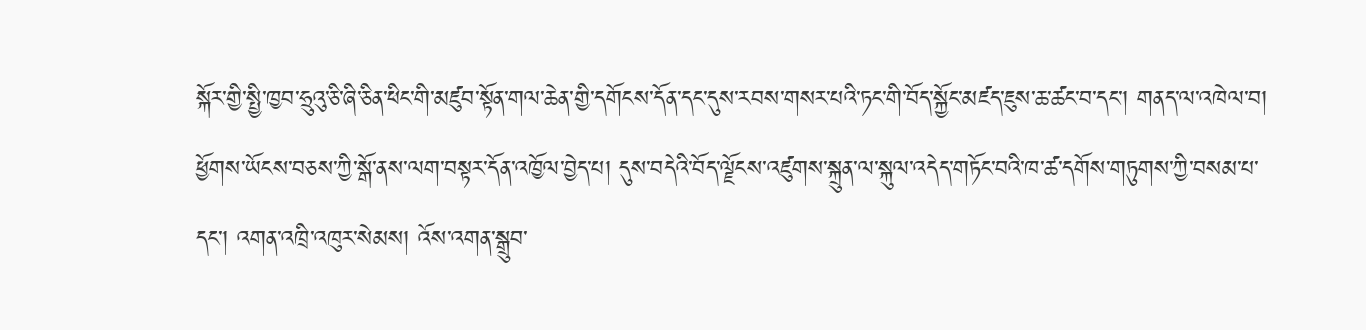སྐོར་གྱི་སྤྱི་ཁྱབ་ཧྲུའུ་ཅི་ཞི་ཅིན་ཕིང་གི་མཛུབ་སྟོན་གལ་ཆེན་གྱི་དགོངས་དོན་དང་དུས་རབས་གསར་པའི་ཏང་གི་བོད་སྐྱོང་མཛད་ཇུས་ཆ་ཚང་བ་དང་། གནད་ལ་འཁེལ་བ། ཕྱོགས་ཡོངས་བཅས་ཀྱི་སྒོ་ནས་ལག་བསྟར་དོན་འཁྱོལ་བྱེད་པ། དུས་བདེའི་བོད་ལྗོངས་འཛུགས་སྐྲུན་ལ་སྐུལ་འདེད་གཏོང་བའི་ཁ་ཚ་དགོས་གཏུགས་ཀྱི་བསམ་པ་དང་། འགན་འཁྲི་འཁུར་སེམས། འོས་འགན་སྒྲུབ་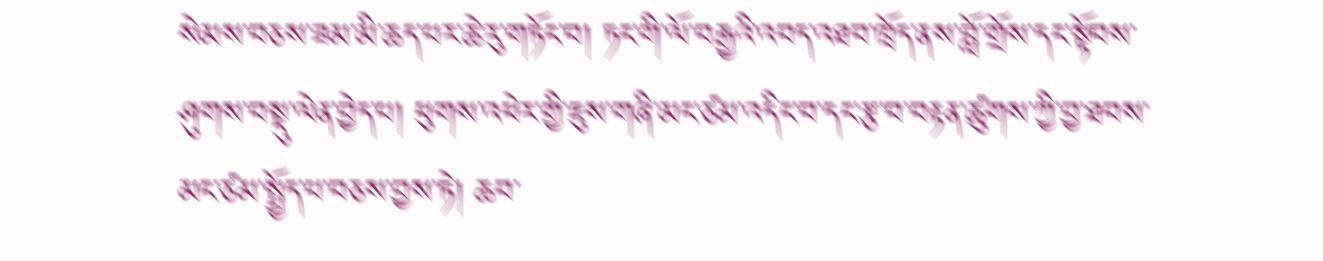སེམས་བཅས་ཟམ་མི་ཆད་པར་ཆེ་རུ་གཏོང་བ། ཏང་གི་ལོ་བརྒྱའི་འབད་འཐབ་ཁྲོད་ནས་བློ་གྲོས་དང་སྟོབས་ཤུགས་བསྡུ་ལེན་བྱེད་པ། ཕུགས་འཕེར་གྱི་ཇུས་གཞི་མང་ཙམ་འདིང་བ་དང་རྩ་བ་བརྟན་ཚུགས་ཀྱི་བྱ་ཐབས་མང་ཙམ་སྤྱོད་པ་བཅས་བྱས་ཏེ། ཆབ་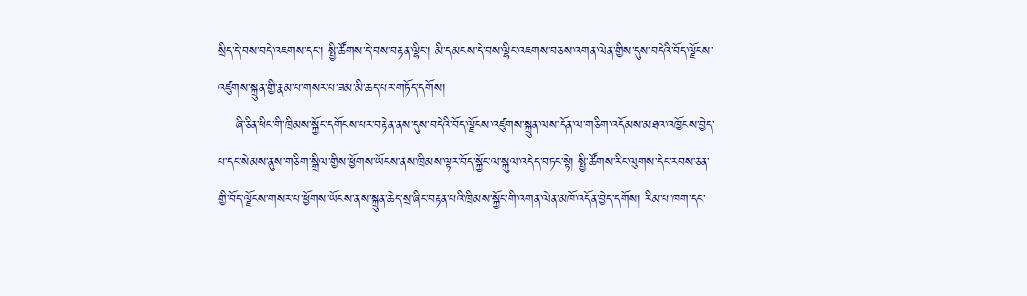སྲིད་དེ་བས་བདེ་འཇགས་དང་། སྤྱི་ཚོགས་དེ་བས་བརྟན་ལྷིང་། མི་དམངས་དེ་བས་ལྷིང་འཇགས་བཅས་འགན་ལེན་གྱིས་དུས་བདེའི་བོད་ལྗོངས་འཛུགས་སྐྲུན་གྱི་རྣམ་པ་གསར་པ་ཟམ་མི་ཆད་པར་གཏོད་དགོས།
    ཞི་ཅིན་ཕིང་གི་ཁྲིམས་སྐྱོང་དགོངས་པར་བརྟེན་ནས་དུས་བདེའི་བོད་ལྗོངས་འཛུགས་སྐྲུན་ལས་དོན་ལ་གཅིག་འདོམས་མཐའ་འཁྱོངས་བྱེད་པ་དང་སེམས་ནུས་གཅིག་སྒྲིལ་གྱིས་ཕྱོགས་ཡོངས་ནས་ཁྲིམས་ལྟར་བོད་སྐྱོང་ལ་སྐུལ་འདེད་བཏང་སྟེ། སྤྱི་ཚོགས་རིང་ལུགས་དེང་རབས་ཅན་གྱི་བོད་ལྗོངས་གསར་པ་ཕྱོགས་ཡོངས་ནས་སྐྲུན་ཆེད་སྲ་ཞིང་བརྟན་པའི་ཁྲིམས་སྐྱོང་གི་འགན་ལེན་མཁོ་འདོན་བྱེད་དགོས། རིམ་པ་ཁག་དང་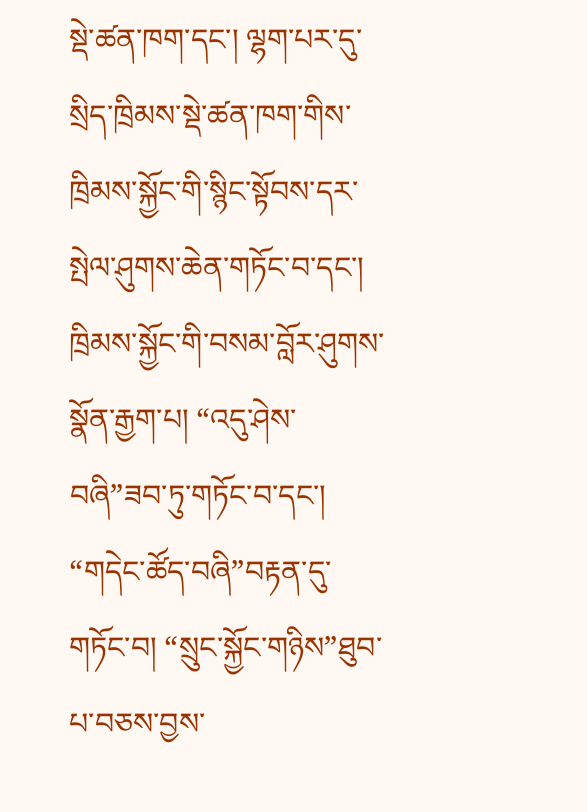སྡེ་ཚན་ཁག་དང་། ལྷག་པར་དུ་སྲིད་ཁྲིམས་སྡེ་ཚན་ཁག་གིས་ཁྲིམས་སྐྱོང་གི་སྙིང་སྟོབས་དར་སྤེལ་ཤུགས་ཆེན་གཏོང་བ་དང་། ཁྲིམས་སྐྱོང་གི་བསམ་བློར་ཤུགས་སྣོན་རྒྱག་པ། “འདུ་ཤེས་བཞི”ཟབ་ཏུ་གཏོང་བ་དང་། “གདེང་ཚོད་བཞི”བརྟན་དུ་གཏོང་བ། “སྲུང་སྐྱོང་གཉིས”ཐུབ་པ་བཅས་བྱས་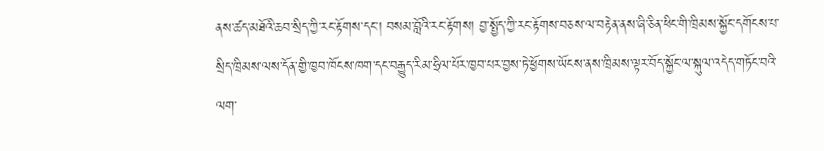ནས་ཚད་མཐོའི་ཆབ་སྲིད་ཀྱི་རང་རྟོགས་དང་། བསམ་བློའི་རང་རྟོགས། བྱ་སྤྱོད་ཀྱི་རང་རྟོགས་བཅས་ལ་བརྟེན་ནས་ཞི་ཅིན་ཕིང་གི་ཁྲིམས་སྐྱོང་དགོངས་པ་སྲིད་ཁྲིམས་ལས་དོན་གྱི་ཁྱབ་ཁོངས་ཁག་དང་བརྒྱུད་རིམ་ཧྲིལ་པོར་ཁྱབ་པར་བྱས་ཏེ་ཕྱོགས་ཡོངས་ནས་ཁྲིམས་ལྟར་བོད་སྐྱོང་ལ་སྐུལ་འདེད་གཏོང་བའི་ལག་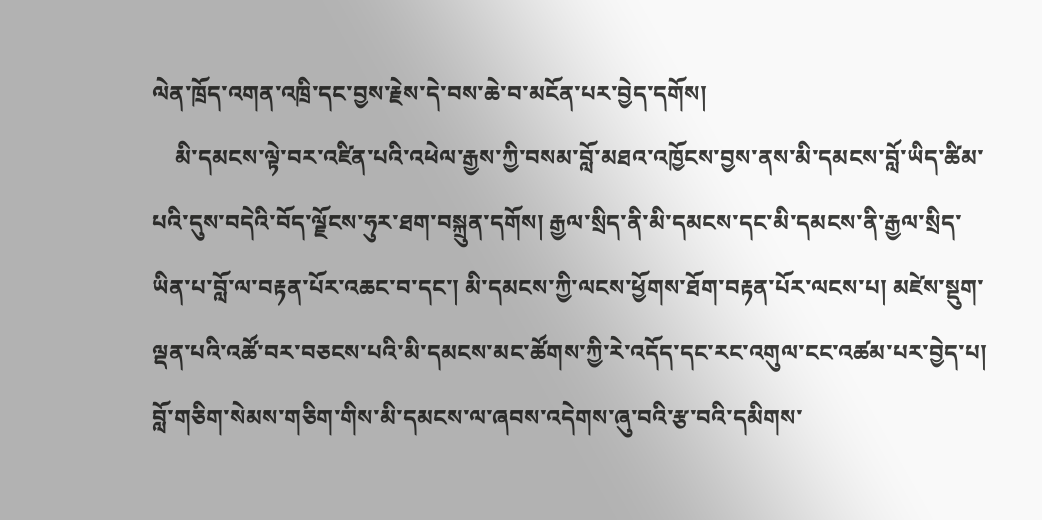ལེན་ཁྲོད་འགན་འཁྲི་དང་བྱས་རྗེས་དེ་བས་ཆེ་བ་མངོན་པར་བྱེད་དགོས།
    མི་དམངས་ལྟེ་བར་འཛིན་པའི་འཕེལ་རྒྱས་ཀྱི་བསམ་བློ་མཐའ་འཁྱོངས་བྱས་ནས་མི་དམངས་བློ་ཡིད་ཚིམ་པའི་དུས་བདེའི་བོད་ལྗོངས་ཧུར་ཐག་བསྐྲུན་དགོས། རྒྱལ་སྲིད་ནི་མི་དམངས་དང་མི་དམངས་ནི་རྒྱལ་སྲིད་ཡིན་པ་བློ་ལ་བརྟན་པོར་འཆང་བ་དང་། མི་དམངས་ཀྱི་ལངས་ཕྱོགས་ཐོག་བརྟན་པོར་ལངས་པ། མཛེས་སྡུག་ལྡན་པའི་འཚོ་བར་བཅངས་པའི་མི་དམངས་མང་ཚོགས་ཀྱི་རེ་འདོད་དང་རང་འགུལ་ངང་འཚམ་པར་བྱེད་པ། བློ་གཅིག་སེམས་གཅིག་གིས་མི་དམངས་ལ་ཞབས་འདེགས་ཞུ་བའི་རྩ་བའི་དམིགས་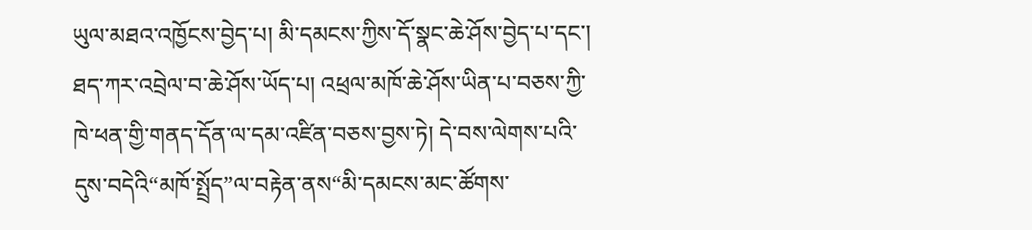ཡུལ་མཐའ་འཁྱོངས་བྱེད་པ། མི་དམངས་ཀྱིས་དོ་སྣང་ཆེ་ཤོས་བྱེད་པ་དང་། ཐད་ཀར་འབྲེལ་བ་ཆེ་ཤོས་ཡོད་པ། འཕྲལ་མཁོ་ཆེ་ཤོས་ཡིན་པ་བཅས་ཀྱི་ཁེ་ཕན་གྱི་གནད་དོན་ལ་དམ་འཛིན་བཅས་བྱས་ཏེ། དེ་བས་ལེགས་པའི་དུས་བདེའི“མཁོ་སྤྲོད”ལ་བརྟེན་ནས“མི་དམངས་མང་ཚོགས་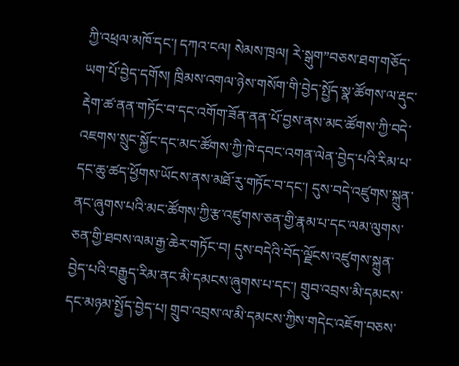ཀྱི་འཕྲལ་མཁོ་དང་། དཀའ་ངལ། སེམས་ཁྲལ། རེ་སྒུག”བཅས་ཐག་གཅོད་ཡག་པོ་བྱེད་དགོས། ཁྲིམས་འགལ་ཉེས་གསོག་གི་བྱེད་སྤྱོད་སྣ་ཚོགས་ལ་རྡུང་རྡེག་ཚ་ནན་གཏོང་བ་དང་འགོག་ཟོན་ནན་པོ་བྱས་ནས་མང་ཚོགས་ཀྱི་བདེ་འཇགས་སྲུང་སྐྱོང་དང་མང་ཚོགས་ཀྱི་ཁེ་དབང་འགན་ལེན་བྱེད་པའི་རིམ་པ་དང་ཆུ་ཚད་ཕྱོགས་ཡོངས་ནས་མཐོ་རུ་གཏོང་བ་དང་། དུས་བདེ་འཛུགས་སྐྲུན་ནང་ཞུགས་པའི་མང་ཚོགས་ཀྱི་རྩ་འཛུགས་ཅན་གྱི་རྣམ་པ་དང་ལམ་ལུགས་ཅན་གྱི་ཐབས་ལམ་རྒྱ་ཆེར་གཏོང་བ། དུས་བདེའི་བོད་ལྗོངས་འཛུགས་སྐྲུན་བྱེད་པའི་བརྒྱུད་རིམ་ནང་མི་དམངས་ཞུགས་པ་དང་། གྲུབ་འབྲས་མི་དམངས་དང་མཉམ་སྤྱོད་བྱེད་པ། གྲུབ་འབྲས་ལ་མི་དམངས་ཀྱིས་གདེང་འཇོག་བཅས་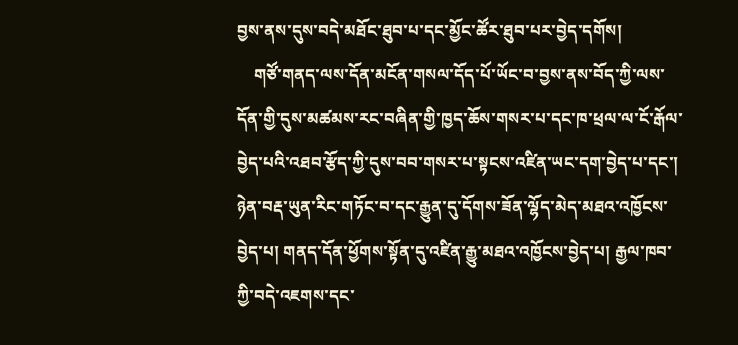བྱས་ནས་དུས་བདེ་མཐོང་ཐུབ་པ་དང་མྱོང་ཚོར་ཐུབ་པར་བྱེད་དགོས།
    གཙོ་གནད་ལས་དོན་མངོན་གསལ་དོད་པོ་ཡོང་བ་བྱས་ནས་བོད་ཀྱི་ལས་དོན་གྱི་དུས་མཚམས་རང་བཞིན་གྱི་ཁྱད་ཆོས་གསར་པ་དང་ཁ་ཕྲལ་ལ་ངོ་རྒོལ་བྱེད་པའི་འཐབ་རྩོད་ཀྱི་དུས་བབ་གསར་པ་སྟངས་འཛིན་ཡང་དག་བྱེད་པ་དང་། ཉེན་བརྡ་ཡུན་རིང་གཏོང་བ་དང་རྒྱུན་དུ་དོགས་ཟོན་ལྷོད་མེད་མཐའ་འཁྱོངས་བྱེད་པ། གནད་དོན་ཕྱོགས་སྟོན་དུ་འཛིན་རྒྱུ་མཐའ་འཁྱོངས་བྱེད་པ། རྒྱལ་ཁབ་ཀྱི་བདེ་འཇགས་དང་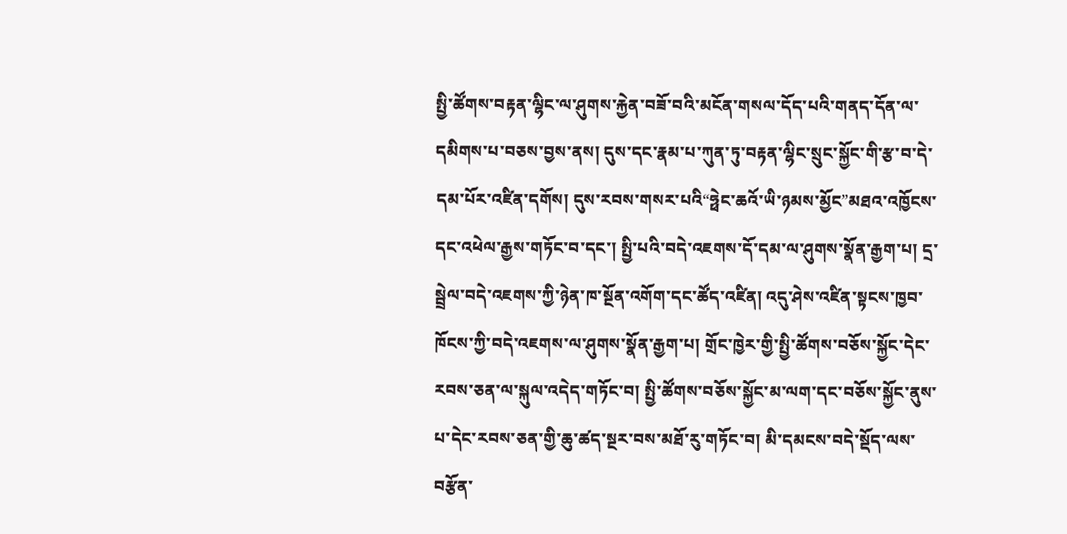སྤྱི་ཚོགས་བརྟན་ལྷིང་ལ་ཤུགས་རྐྱེན་བཟོ་བའི་མངོན་གསལ་དོད་པའི་གནད་དོན་ལ་དམིགས་པ་བཅས་བྱས་ནས། དུས་དང་རྣམ་པ་ཀུན་ཏུ་བརྟན་ལྷིང་སྲུང་སྐྱོང་གི་རྩ་བ་དེ་དམ་པོར་འཛིན་དགོས། དུས་རབས་གསར་པའི“ཧྥེང་ཆའོ་ཡི་ཉམས་མྱོང”མཐའ་འཁྱོངས་དང་འཕེལ་རྒྱས་གཏོང་བ་དང་། སྤྱི་པའི་བདེ་འཇགས་དོ་དམ་ལ་ཤུགས་སྣོན་རྒྱག་པ། དྲ་སྦྲེལ་བདེ་འཇགས་ཀྱི་ཉེན་ཁ་སྔོན་འགོག་དང་ཚོད་འཛིན། འདུ་ཤེས་འཛིན་སྟངས་ཁྱབ་ཁོངས་ཀྱི་བདེ་འཇགས་ལ་ཤུགས་སྣོན་རྒྱག་པ། གྲོང་ཁྱེར་གྱི་སྤྱི་ཚོགས་བཅོས་སྐྱོང་དེང་རབས་ཅན་ལ་སྐུལ་འདེད་གཏོང་བ། སྤྱི་ཚོགས་བཅོས་སྐྱོང་མ་ལག་དང་བཅོས་སྐྱོང་ནུས་པ་དེང་རབས་ཅན་གྱི་ཆུ་ཚད་སྔར་བས་མཐོ་རུ་གཏོང་བ། མི་དམངས་བདེ་སྡོད་ལས་བརྩོན་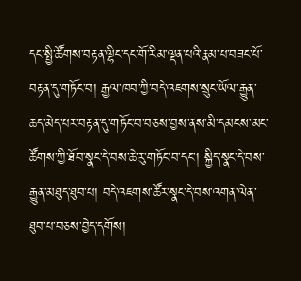དང་སྤྱི་ཚོགས་བརྟན་ལྷིང་དང་གོ་རིམ་ལྡན་པའི་རྣམ་པ་བཟང་པོ་བརྟན་དུ་གཏོང་བ། རྒྱལ་ཁབ་ཀྱི་བདེ་འཇགས་སྲུང་ཡོལ་རྒྱུན་ཆད་མེད་པར་བརྟན་དུ་གཏོང་བ་བཅས་བྱས་ནས་མི་དམངས་མང་ཚོགས་ཀྱི་ཐོབ་སྣང་དེ་བས་ཆེ་རུ་གཏོང་བ་དང་། སྐྱིད་སྣང་དེ་བས་རྒྱུན་མཐུད་ཐུབ་པ། བདེ་འཇགས་ཚོར་སྣང་དེ་བས་འགན་ལེན་ཐུབ་པ་བཅས་བྱེད་དགོས།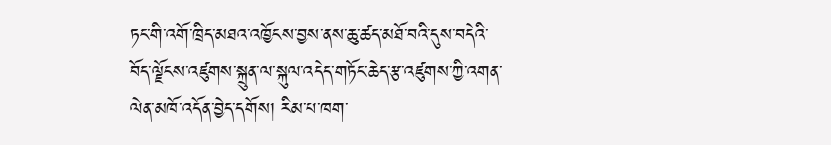ཏང་གི་འགོ་ཁྲིད་མཐའ་འཁྱོངས་བྱས་ནས་ཆུ་ཚད་མཐོ་བའི་དུས་བདེའི་བོད་ལྗོངས་འཛུགས་སྐྲུན་ལ་སྐུལ་འདེད་གཏོང་ཆེད་རྩ་འཛུགས་ཀྱི་འགན་ལེན་མཁོ་འདོན་བྱེད་དགོས། རིམ་པ་ཁག་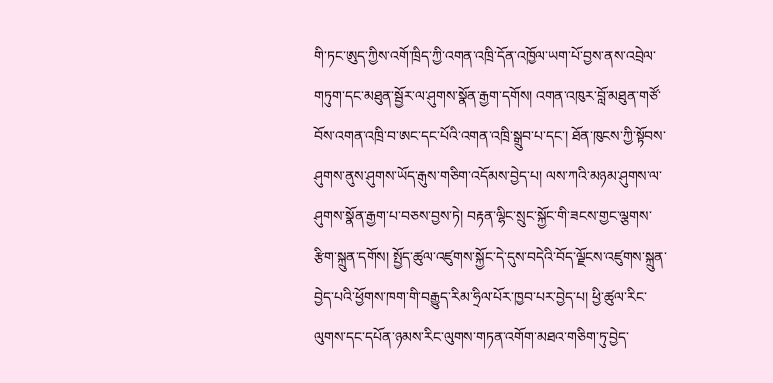གི་ཏང་ཨུད་ཀྱིས་འགོ་ཁྲིད་ཀྱི་འགན་འཁྲི་དོན་འཁྱོལ་ཡག་པོ་བྱས་ནས་འབྲེལ་གཏུག་དང་མཐུན་སྦྱོར་ལ་ཤུགས་སྣོན་རྒྱག་དགོས། འགན་འཁུར་བློ་མཐུན་གཙོ་བོས་འགན་འཁྲི་བ་ཨང་དང་པོའི་འགན་འཁྲི་སྒྲུབ་པ་དང་། ཐོན་ཁུངས་ཀྱི་སྟོབས་ཤུགས་ནུས་ཤུགས་ཡོད་རྒུས་གཅིག་འདོམས་བྱེད་པ། ལས་ཀའི་མཉམ་ཤུགས་ལ་ཤུགས་སྣོན་རྒྱག་པ་བཅས་བྱས་ཏེ། བརྟན་ལྷིང་སྲུང་སྐྱོང་གི་ཟངས་གྱང་ལྕགས་རྩིག་སྐྲུན་དགོས། སྤྱོད་ཚུལ་འཛུགས་སྐྱོང་དེ་དུས་བདེའི་བོད་ལྗོངས་འཛུགས་སྐྲུན་བྱེད་པའི་ཕྱོགས་ཁག་གི་བརྒྱུད་རིམ་ཧྲིལ་པོར་ཁྱབ་པར་བྱེད་པ། ཕྱི་ཚུལ་རིང་ལུགས་དང་དཔོན་ཉམས་རིང་ལུགས་གཏན་འགོག་མཐའ་གཅིག་ཏུ་བྱེད་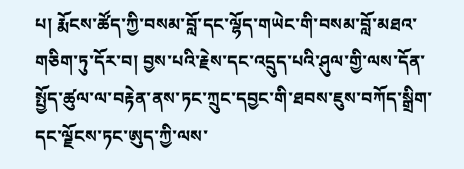པ། རྨོངས་ཚོད་ཀྱི་བསམ་བློ་དང་ལྷོད་གཡེང་གི་བསམ་བློ་མཐའ་གཅིག་ཏུ་དོར་བ། བྱས་པའི་རྗེས་དང་འདྲུད་པའི་ཤུལ་གྱི་ལས་དོན་སྤྱོད་ཚུལ་ལ་བརྟེན་ནས་ཏང་ཀྲུང་དབྱང་གི་ཐབས་ཇུས་བཀོད་སྒྲིག་དང་ལྗོངས་ཏང་ཨུད་ཀྱི་ལས་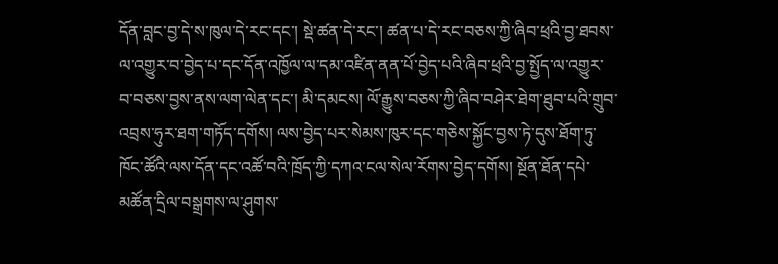དོན་བླང་བྱ་དེ་ས་ཁུལ་དེ་རང་དང་། སྡེ་ཚན་དེ་རང་། ཚན་པ་དེ་རང་བཅས་ཀྱི་ཞིབ་ཕྲའི་བྱ་ཐབས་ལ་འགྱུར་བ་བྱེད་པ་དང་དོན་འཁྱོལ་ལ་དམ་འཛིན་ནན་པོ་བྱེད་པའི་ཞིབ་ཕྲའི་བྱ་སྤྱོད་ལ་འགྱུར་བ་བཅས་བྱས་ནས་ལག་ལེན་དང་། མི་དམངས། ལོ་རྒྱུས་བཅས་ཀྱི་ཞིབ་བཤེར་ཐེག་ཐུབ་པའི་གྲུབ་འབྲས་ཧུར་ཐག་གཏོད་དགོས། ལས་བྱེད་པར་སེམས་ཁུར་དང་གཅེས་སྐྱོང་བྱས་ཏེ་དུས་ཐོག་ཏུ་ཁོང་ཚོའི་ལས་དོན་དང་འཚོ་བའི་ཁྲོད་ཀྱི་དཀའ་ངལ་སེལ་རོགས་བྱེད་དགོས། སྔོན་ཐོན་དཔེ་མཚོན་དྲིལ་བསྒྲགས་ལ་ཤུགས་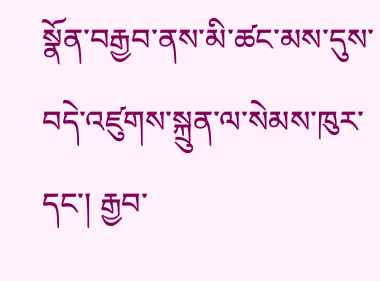སྣོན་བརྒྱབ་ནས་མི་ཚང་མས་དུས་བདེ་འཛུགས་སྐྲུན་ལ་སེམས་ཁུར་དང་། རྒྱབ་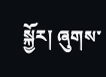སྐྱོར། ཞུགས་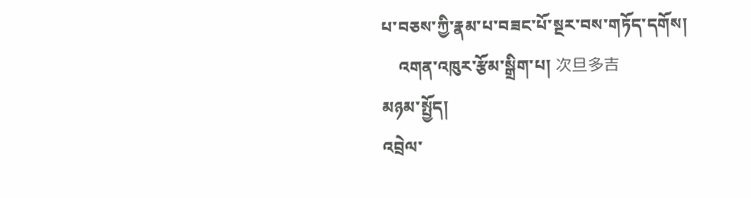པ་བཅས་ཀྱི་རྣམ་པ་བཟང་པོ་སྔར་བས་གཏོད་དགོས།
    འགན་འཁུར་རྩོམ་སྒྲིག་པ། 次旦多吉
མཉམ་སྤྱོད།
འབྲེལ་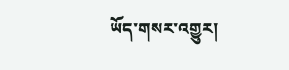ཡོད་གསར་འགྱུར།